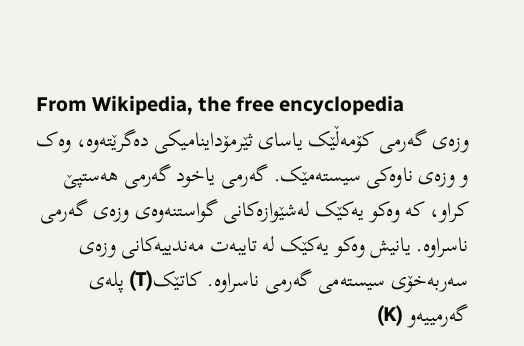From Wikipedia, the free encyclopedia
وزەی گەرمی کۆمەڵێک یاسای ثێرمۆداینامیکی دەگرێتەوە، وەک و وزەی ناوەکی سیستەمێک. گەرمی یاخود گەرمی ھەستپێ کراو، کە وەکو یەکێک لەشێوازەکانی گواستنەوەی وزەی گەرمی ناسراوە. یانیش وەکو یەکێک لە تایبەت مەندییەکانی وزەی سەربەخۆی سیستەمی گەرمی ناسراوە. کاتێک(T) پلەی گەرمییەو (K)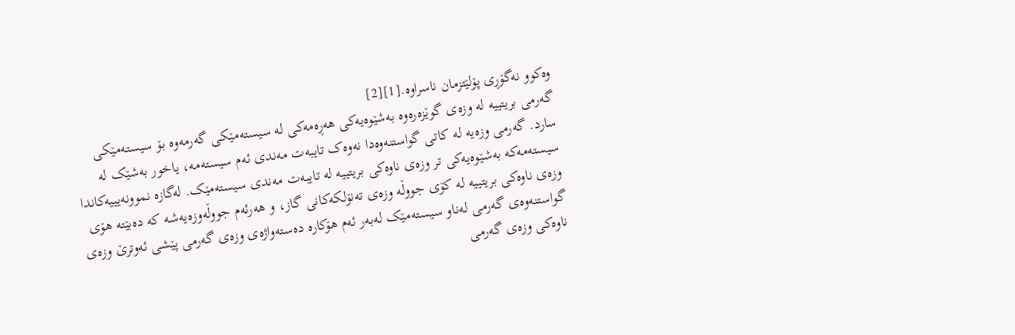وەکوو نەگۆڕی پۆلێتزمان ناسراوە.[1][2]
گەرمی بریتییە لە وزەی گوێزەرەوە بەشێوەیەکی ھەڕەمەکی لە سیستەمێکی گەرمەوە بۆ سیستەمێکی سارد. گەرمی وزەیە لە کاتی گواستنەوەدا نەوەک تایبەت مەندی ئەم سیستەمە، یاخور بەشێک لە سیستەمەکە بەشێوەیەکی تر وزەی ناوەکی بریتییە لە تایبەت مەندی سیستەمێک. لەگازە نموونەیییەکاندا وزەی ناوەکی بریتییە لە کۆی جووڵە وزەی تەنۆلکەکانی گاز، و ھەرئەم جووڵەوزەیەشە کە دەبێتە ھۆی گواستنەوەی گەرمی لەناو سیستەمێک لەبەر ئەم ھۆکارە دەستەواژەی وزەی گەرمی پێشی ئەوترێ وزەی ناوەکی وزەی گەرمی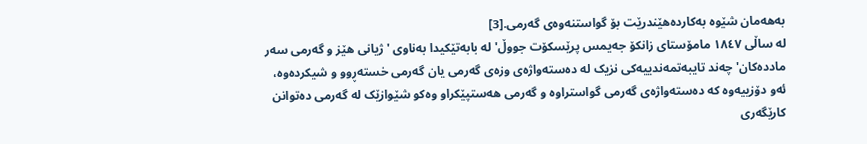بەھەمان شێوە بەکاردەھێندرێت بۆ گواستنەوەی گەرمی.[3]
لە ساڵی ١٨٤٧ مامۆستای زانکۆ جەیمس پرێسکۆت جووڵ' لە بابەتێکیدا بەناوی 'ژیانی ھێز و گەرمی سەر ماددەکان' چەند تایبەتمەندییەکی نزیک لە دەستەواژەی وزەی گەرمی یان گەرمی خستەڕوو و شیکردەوە، ئەو دۆزییەوە کە دەستەواژەی گەرمی گواستراوە و گەرمی ھەستپێکراو وەکو شێوازێک لە گەرمی دەتوانن کارێگەری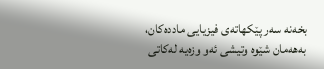بخەنە سەر پێکھاتەی فیزیایی ماددەکان، بەھەمان شێوە وتیشی ئەو وزەیە لەکاتی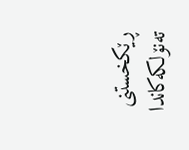ڕێکخستنی تەنۆلکەکاندا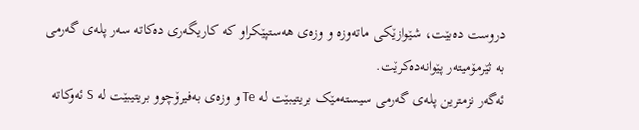دروست دەبێت، شێوازێکی ماتەوزە و وزەی ھەستپێکراو کە کاریگەری دەکاتە سەر پلەی گەرمی بە ثێرمۆمیتەر پێوانەدەکرێت.
ئەگەر نزمترین پلەی گەرمی سیستەمێک بریتیبێت لە Te و وزەی بەفیرۆچوو بریتیبێت لە S ئەوکاتە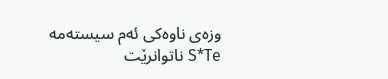وزەی ناوەکی ئەم سیستەمە S*Te ناتوانرێت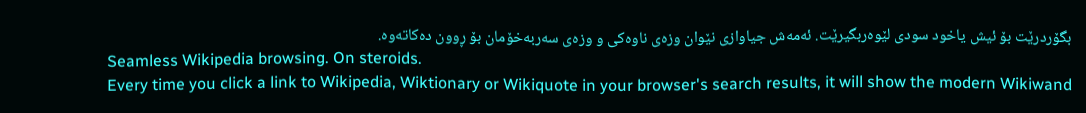بگۆردرێت بۆ ئیش یاخود سودی لێوەربگیرێت. ئەمەش جیاوازی نێوان وزەی ناوەکی و وزەی سەربەخۆمان بۆ ڕوون دەکاتەوە.
Seamless Wikipedia browsing. On steroids.
Every time you click a link to Wikipedia, Wiktionary or Wikiquote in your browser's search results, it will show the modern Wikiwand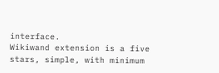interface.
Wikiwand extension is a five stars, simple, with minimum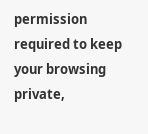permission required to keep your browsing private,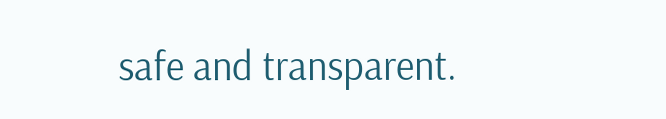safe and transparent.